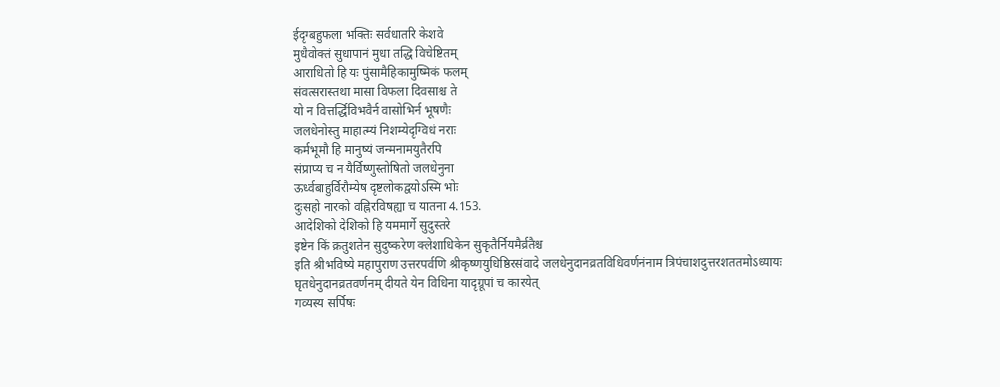ईदृग्बहुफला भक्तिः सर्वधातरि केशवे
मुधैवोक्तं सुधापानं मुधा तद्धि विचेष्टितम्
आराधितो हि यः पुंसामैहिकामुष्मिकं फलम्
संवत्सरास्तथा मासा विफला दिवसाश्च ते
यो न वित्तर्द्धिविभवैर्न वासोभिर्न भूषणैः
जलधेनोस्तु माहात्म्यं निशम्येदृग्विधं नराः
कर्मभूमौ हि मानुष्यं जन्मनामयुतैरपि
संप्राप्य च न यैर्विष्णुस्तोषितो जलधेनुना
ऊर्ध्वबाहुर्विरौम्येष दृष्टलोकद्वयोऽस्मि भोः
दुःसहो नारको वह्निरविषह्या च यातना 4.153.
आदेशिको देशिको हि यममार्गे सुदुस्तरे
इष्टेन किं क्रतुशतेन सुदुष्करेण क्लेशाधिकेन सुकृतैर्नियमैर्व्रतैश्च
इति श्रीभविष्ये महापुराण उत्तरपर्वणि श्रीकृष्णयुधिष्ठिरसंवादे जलधेनुदानव्रतविधिवर्णनंनाम त्रिपंचाशदुत्तरशततमोऽध्यायः
घृतधेनुदानव्रतवर्णनम् दीयते येन विधिना यादृग्रूपां च कारयेत्
गव्यस्य सर्पिषः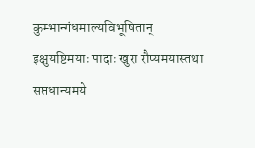कुम्भान्गंधमाल्यविभूषितान्
इक्षुयष्टिमयाः पादाः खुरा रौप्यमयास्तथा
सप्तधान्यमये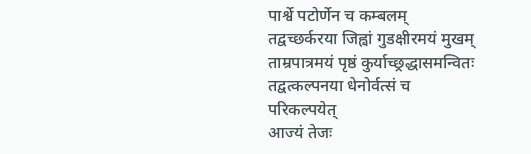पार्श्वे पटोर्णेन च कम्बलम्
तद्वच्छर्करया जिह्वां गुडक्षीरमयं मुखम्
ताम्रपात्रमयं पृष्ठं कुर्याच्छ्रद्धासमन्वितः
तद्वत्कल्पनया धेनोर्वत्सं च परिकल्पयेत्
आज्यं तेजः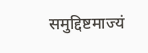समुद्दिष्टमाज्यं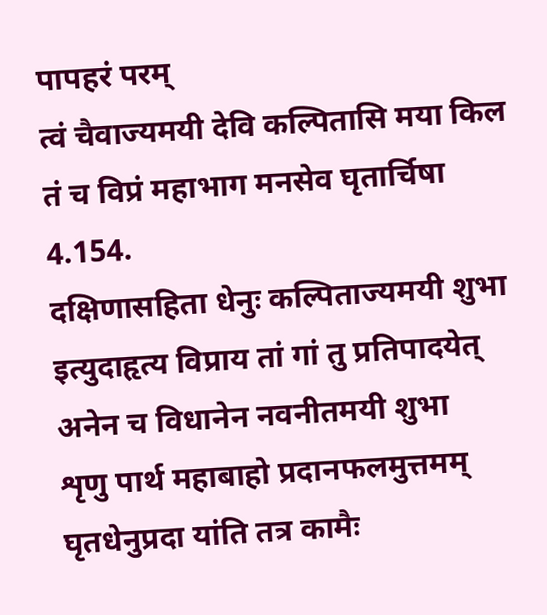पापहरं परम्
त्वं चैवाज्यमयी देवि कल्पितासि मया किल
तं च विप्रं महाभाग मनसेव घृतार्चिषा 4.154.
दक्षिणासहिता धेनुः कल्पिताज्यमयी शुभा
इत्युदाहृत्य विप्राय तां गां तु प्रतिपादयेत्
अनेन च विधानेन नवनीतमयी शुभा
शृणु पार्थ महाबाहो प्रदानफलमुत्तमम्
घृतधेनुप्रदा यांति तत्र कामैः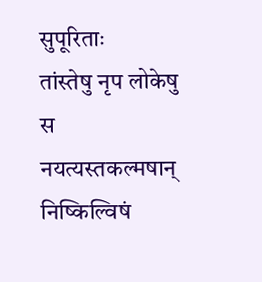सुपूरिताः
तांस्तेषु नृप लोकेषु स नयत्यस्तकल्मषान्
निष्किल्विषं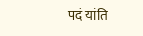पदं यांति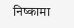निष्कामा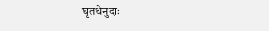घृतधेनुदाः